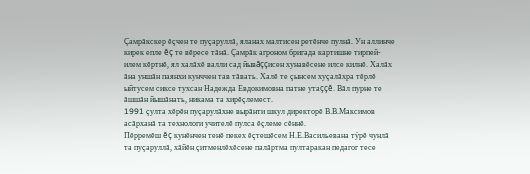Çамрăкскер ĕçчен те пуçаруллă, яланах малтисен ретĕнче пулнă. Ун аллинче кирек епле ĕç те вĕресе тăнă. Çамрăк агроном бригада картишне тирпей-илем кĕртнĕ, ял халăхĕ валли сад йывăççисен хунавĕсене илсе килнĕ. Халăх ăна уншăн паянхи кунччен тав тăвать. Халĕ те çынсем хуçалăхра тĕрлĕ ыйтусем сиксе тухсан Надежда Евдокимовна патне утаççĕ. Вăл пурне те ăшшăн йышăнать, никама та хирĕçлемест.
1991 çулта хĕрĕн пуçарулăхне вырăнти шкул директорĕ В.В.Максимов асăрханă та технологи учителĕ пулса ĕçлеме сĕннĕ.
Пĕрремĕш ĕç кунĕнчен тенĕ пекех ĕçтешĕсем Н.Е.Васильевана тÿрĕ чунлă та пуçаруллă, хăйĕн çитменлĕхĕсене палăртма пултаракан педагог тесе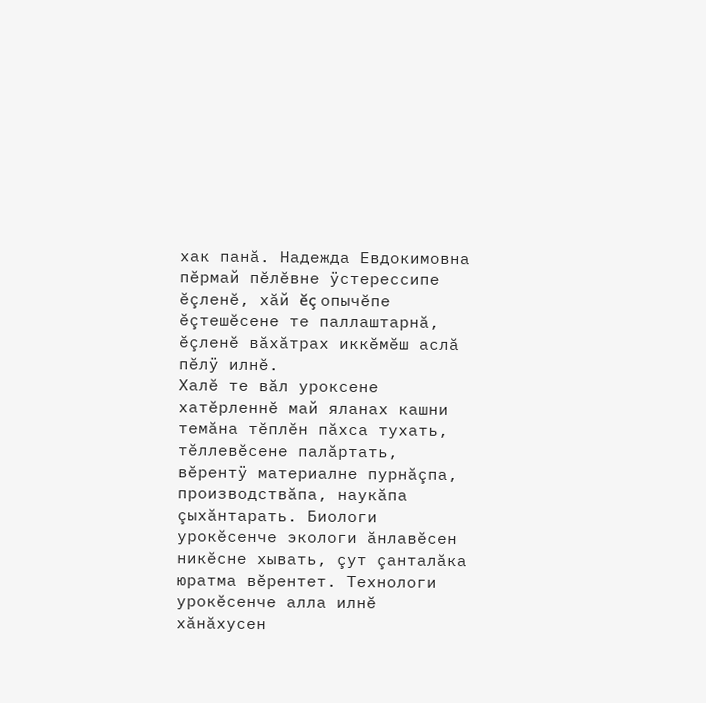хак панă. Надежда Евдокимовна пĕрмай пĕлĕвне ÿстерессипе ĕçленĕ, хăй ĕç опычĕпе ĕçтешĕсене те паллаштарнă, ĕçленĕ вăхăтрах иккĕмĕш аслă пĕлÿ илнĕ.
Халĕ те вăл уроксене хатĕрленнĕ май яланах кашни темăна тĕплĕн пăхса тухать, тĕллевĕсене палăртать, вĕрентÿ материалне пурнăçпа, производствăпа, наукăпа çыхăнтарать. Биологи урокĕсенче экологи ăнлавĕсен никĕсне хывать, çут çанталăка юратма вĕрентет. Технологи урокĕсенче алла илнĕ хăнăхусен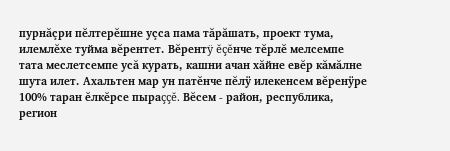пурнăçри пĕлтерĕшне уçса пама тăрăшать, проект тума, илемлĕхе туйма вĕрентет. Вĕрентÿ ĕçĕнче тĕрлĕ мелсемпе тата меслетсемпе усă курать, кашни ачан хăйне евĕр кăмăлне шута илет. Ахальтен мар ун патĕнче пĕлÿ илекенсем вĕренÿре 100% таран ĕлкĕрсе пыраççĕ. Вĕсем - район, республика, регион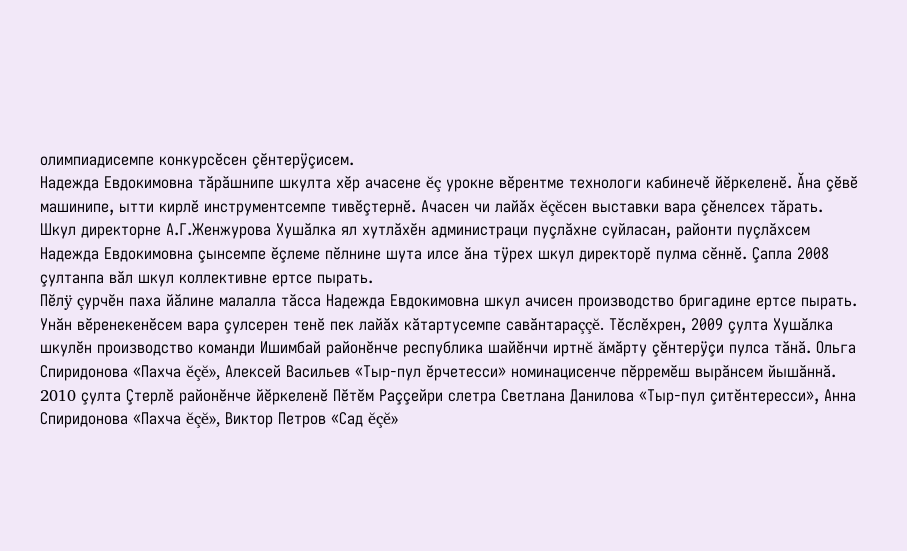олимпиадисемпе конкурсĕсен çĕнтерÿçисем.
Надежда Евдокимовна тăрăшнипе шкулта хĕр ачасене ĕç урокне вĕрентме технологи кабинечĕ йĕркеленĕ. Ăна çĕвĕ машинипе, ытти кирлĕ инструментсемпе тивĕçтернĕ. Ачасен чи лайăх ĕçĕсен выставки вара çĕнелсех тăрать.
Шкул директорне А.Г.Женжурова Хушăлка ял хутлăхĕн администраци пуçлăхне суйласан, районти пуçлăхсем Надежда Евдокимовна çынсемпе ĕçлеме пĕлнине шута илсе ăна тÿрех шкул директорĕ пулма сĕннĕ. Çапла 2008 çултанпа вăл шкул коллективне ертсе пырать.
Пĕлÿ çурчĕн паха йăлине малалла тăсса Надежда Евдокимовна шкул ачисен производство бригадине ертсе пырать. Унăн вĕренекенĕсем вара çулсерен тенĕ пек лайăх кăтартусемпе савăнтараççĕ. Тĕслĕхрен, 2009 çулта Хушăлка шкулĕн производство команди Ишимбай районĕнче республика шайĕнчи иртнĕ ăмăрту çĕнтерÿçи пулса тăнă. Ольга Спиридонова «Пахча ĕçĕ», Алексей Васильев «Тыр-пул ĕрчетесси» номинацисенче пĕрремĕш вырăнсем йышăннă. 2010 çулта Çтерлĕ районĕнче йĕркеленĕ Пĕтĕм Раççейри слетра Светлана Данилова «Тыр-пул çитĕнтересси», Анна Спиридонова «Пахча ĕçĕ», Виктор Петров «Сад ĕçĕ»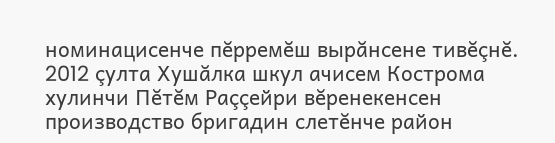номинацисенче пĕрремĕш вырăнсене тивĕçнĕ. 2012 çулта Хушăлка шкул ачисем Кострома хулинчи Пĕтĕм Раççейри вĕренекенсен производство бригадин слетĕнче район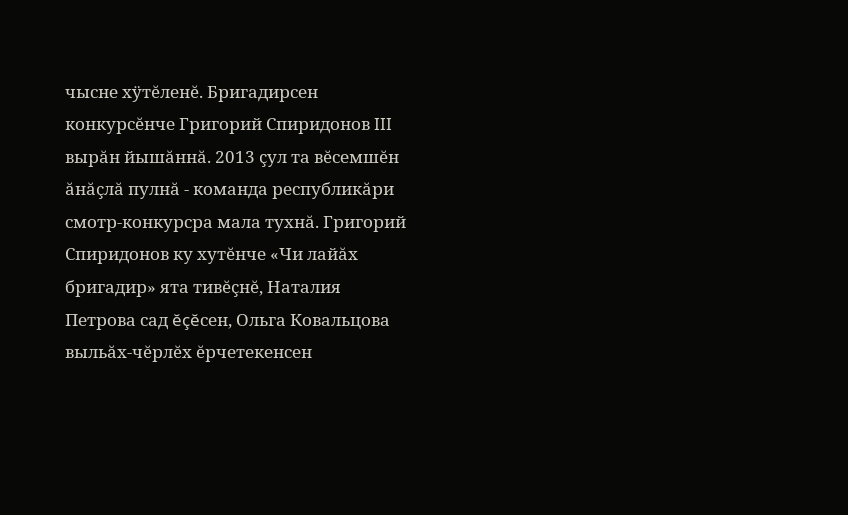чысне хÿтĕленĕ. Бригадирсен конкурсĕнче Григорий Спиридонов III вырăн йышăннă. 2013 çул та вĕсемшĕн ăнăçлă пулнă - команда республикăри смотр-конкурсра мала тухнă. Григорий Спиридонов ку хутĕнче «Чи лайăх бригадир» ята тивĕçнĕ, Наталия Петрова сад ĕçĕсен, Ольга Ковальцова выльăх-чĕрлĕх ĕрчетекенсен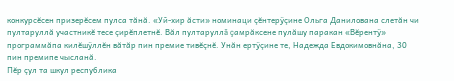конкурсĕсен призерĕсем пулса тăнă. «Уй-хир ăсти» номинаци çĕнтерÿçине Ольга Данилована слетăн чи пултаруллă участникĕ тесе çирĕплетнĕ. Вăл пултаруллă çамрăксене пулăшу паракан «Вĕрентÿ» программăпа килĕшÿллĕн вăтăр пин премие тивĕçнĕ. Унăн ертÿçине те, Надежда Евдокимовнăна, 30 пин премипе чысланă.
Пĕр çул та шкул республика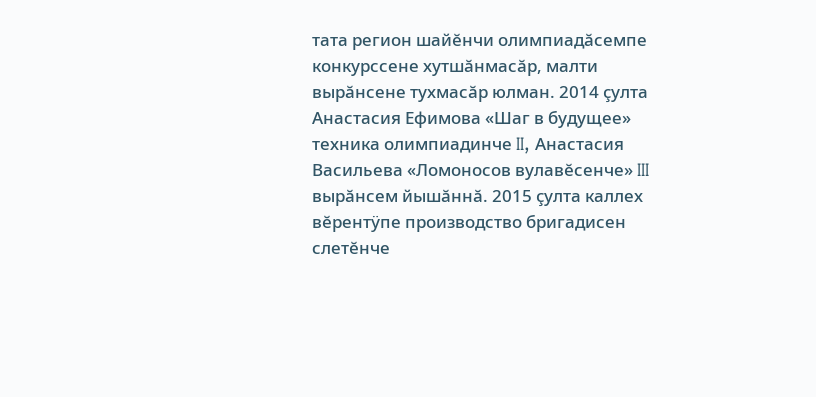тата регион шайĕнчи олимпиадăсемпе конкурссене хутшăнмасăр, малти вырăнсене тухмасăр юлман. 2014 çулта Анастасия Ефимова «Шаг в будущее» техника олимпиадинче II, Анастасия Васильева «Ломоносов вулавĕсенче» III вырăнсем йышăннă. 2015 çулта каллех вĕрентÿпе производство бригадисен слетĕнче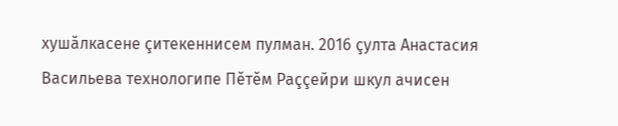хушăлкасене çитекеннисем пулман. 2016 çулта Анастасия Васильева технологипе Пĕтĕм Раççейри шкул ачисен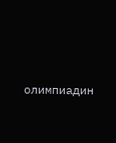олимпиадин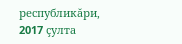республикăри, 2017 çулта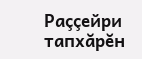Раççейри тапхăрĕн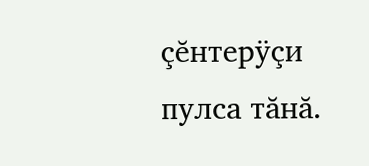çĕнтерÿçи пулса тăнă.